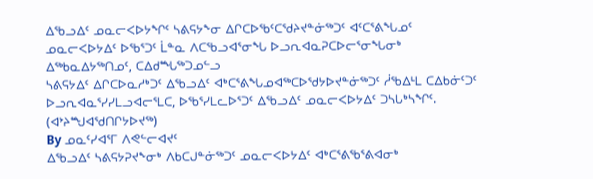ᐃᖃᓗᐃᑦ ᓄᓇᓕᐸᐅᔭᖏᑦ ᓴᕕᕋᔭᖕᓂ ᐃᒋᑕᐅᖃᑦᑕᖁᔨᔪᓐᓃᖅᑐᑦ ᐊᑦᑕᕐᕕᖓᓄᑦ
ᓄᓇᓕᐸᐅᔭᐃᑦ ᐅᖃᕐᑐᑦ ᒫᓐᓇ ᐱᑕᖃᓗᐊᕐᓂᖓ ᐅᓗᕆᐊᓇᕈᑕᐅᓕᕐᓂᖓᓂᒃ ᐃᖅᑲᓇᐃᔭᖅᑎᓄᑦ, ᑕᐃᑯᙵᖅᑐᓄᓪᓗ
ᓴᕕᕋᔭᐃᑦ ᐃᒋᑕᐅᓇᓱᒃᑐᑦ ᐃᖃᓗᐃᑦ ᐊᒃᑕᕐᕕᖓᓄᐊᖅᑕᐅᖁᔭᐅᔪᓐᓃᖅᑐᑦ ᓲᖃᐃᒻᒪ ᑕᐃᑲᓃᑦᑐᑦ ᐅᓗᕆᐊᓇᕐᓯᓯᒪᓗᐊᓕᕐᒪᑕ, ᐅᖃᕐᓯᒪᓚᐅᕐᑐᑦ ᐃᖃᓗᐃᑦ ᓄᓇᓕᐸᐅᔭᐃᑦ ᑐᓴᒐᒃᓴᖏᑦ. (ᐊᔾᔨᙳᐊᖁᑎᒋᔭᐅᔪᖅ)
By ᓄᓇᑦᓯᐊᕐᒥ ᐱᕙᓪᓕᐊᔪᑦ
ᐃᖃᓗᐃᑦ ᓴᕕᕋᔭᕈᔪᖕᓂᒃ ᐱᑲᑕᒍᓐᓃᖅᑐᑦ ᓄᓇᓕᐸᐅᔭᐃᑦ ᐊᒃᑕᕐᕕᖃᕐᕕᐊᓂᒃ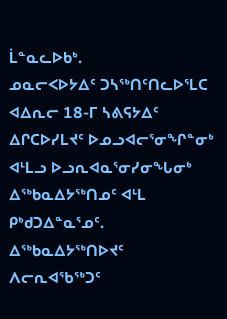ᒫᓐᓇᓚᐅᑲᒃ.
ᓄᓇᓕᐸᐅᔭᐃᑦ ᑐᓴᖅᑎᑦᑎᓚᐅᕐᒪᑕ ᐊᐃᕆᓕ 18-ᒥ ᓴᕕᕋᔭᐃᑦ ᐃᒋᑕᐅᓯᒪᔪᑦ ᐅᓄᓗᐊᓕᕐᓂᖏᓐᓂᒃ ᐊᒻᒪᓗ ᐅᓗᕆᐊᓇᕐᓂᓯᓂᖓᓂᒃ ᐃᖅᑲᓇᐃᔭᖅᑎᓄᑦ ᐊᒻᒪ ᑭᒃᑯᑐᐃᓐᓇᕐᓄᑦ.
ᐃᖅᑲᓇᐃᔭᖅᑎᐅᔪᑦ ᐱᓕᕆᐊᖃᖅᑐᑦ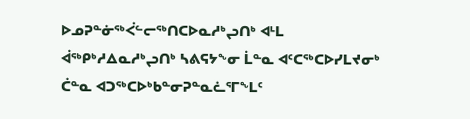ᐅᓄᕈᓐᓃᖅᐹᓪᓕᖅᑎᑕᐅᓇᓱᒃᖢᑎᒃ ᐊᒻᒪ ᐋᖅᑭᒃᓱᐃᓇᓱᒃᖢᑎᒃ ᓴᕕᕋᔭᖕᓂ ᒫᓐᓇ ᐊᑦᑕᖅᑕᐅᓯᒪᔪᓂᒃ ᑖᓐᓇ ᐊᑐᖅᑕᐅᒃᑲᓐᓂᕈᓐᓇᓛᕐᒥᖕᒪᑦ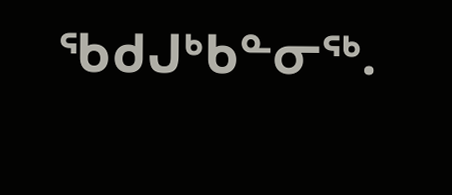ᖃᑯᒍᒃᑲᓐᓂᖅ.